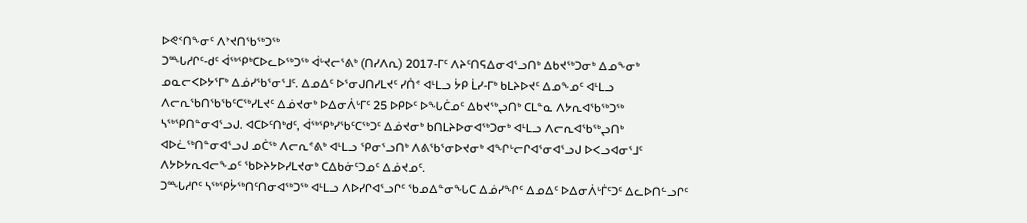ᐅᕙᑉᑎᖕᓂᑦ ᐱᔾᔪᑎᖃᖅᑐᖅ
ᑐᙵᓱᒋᑦ-ᑯᑦ ᐋᖅᕿᒃᑕᐅᓚᐅᖅᑐᖅ ᐋᒡᔪᓕᕐᕕᒃ (ᑎᓯᐱᕆ) 2017-ᒥᑦ ᐱᔨᑦᑎᕋᐃᓂᐊᕐᓗᑎᒃ ᐃᑲᔪᖅᑐᓂᒃ ᐃᓄᖕᓂᒃ ᓄᓇᓕᐸᐅᔭᕐᒥᒃ ᐃᓅᓯᖃᕐᓂᕐᒧᑦ. ᐃᓄᐃᑦ ᐅᕐᓂᒍᑎᓯᒪᔪᑦ ᓯᑏᕝ ᐊᒻᒪᓗ ᔮᑭ ᒫᓯ-ᒥᒃ ᑲᒪᔨᐅᔪᑦ ᐃᓄᖕᓄᑦ ᐊᒻᒪᓗ ᐱᓕᕆᖃᑎᖃᖃᑦᑕᖅᓯᒪᔪᑦ ᐃᓅᔪᓂᒃ ᐅᐃᓂᐲᒡᒥᑦ 25 ᐅᑭᐅᑦ ᐅᖓᑖᓄᑦ ᐃᑲᔪᖅᖢᑎᒃ ᑕᒪᓐᓇ ᐱᔭᕆᐊᖃᖅᑐᖅ ᓴᖅᕿᑎᓐᓂᐊᕐᓗᒍ. ᐊᑕᐅᑦᑎᒃᑯᑦ, ᐋᖅᕿᒃᓯᖃᑦᑕᖅᑐᑦ ᐃᓅᔪᓂᒃ ᑲᑎᒪᔨᐅᓂᐊᖅᑐᓂᒃ ᐊᒻᒪᓗ ᐱᓕᕆᐊᖃᖅᖢᑎᒃ ᐊᐅᓛᖅᑎᓐᓂᐊᕐᓗᒍ ᓄᑖᖅ ᐱᓕᕆᕝᕕᒃ ᐊᒻᒪᓗ ᕿᓂᕐᓗᑎᒃ ᐱᕕᖃᕐᓂᐅᔪᓂᒃ ᐊᖏᒡᓕᒋᐊᕐᓂᐊᕐᓗᒍ ᐅᐸᓗᐊᓂᕐᒧᑦ ᐱᔭᐅᔭᕆᐊᓕᖕᓄᑦ ᖃᐅᔨᔭᐅᓯᒪᔪᓂᒃ ᑕᐃᑲᓃᑦᑐᓄᑦ ᐃᓅᔪᓄᑦ.
ᑐᙵᓱᒋᑦ ᓴᖅᕿᔮᖅᑎᑦᑎᓂᐊᖅᑐᖅ ᐊᒻᒪᓗ ᐱᐅᓯᒋᐊᕐᓗᒋᑦ ᖃᓄᐃᓐᓂᖓᑕ ᐃᓅᓯᖏᑦ ᐃᓄᐃᑦ ᐅᐃᓂᐲᒡᒦᑦᑐᑦ ᐃᓚᐅᑎᓪᓗᒋᑦ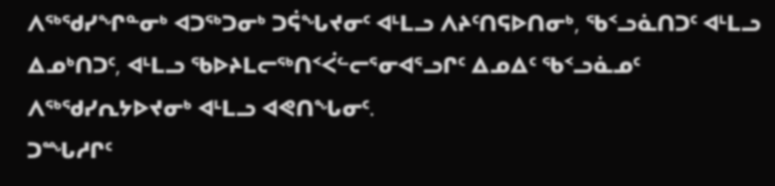ᐱᖅᖁᓯᖏᓐᓂᒃ ᐊᑐᖅᑐᓂᒃ ᑐᕌᖓᔪᓂᑦ ᐊᒻᒪᓗ ᐱᔨᑦᑎᕋᐅᑎᓂᒃ, ᖃᑉᓗᓈᑎᑐᑦ ᐊᒻᒪᓗ ᐃᓄᒃᑎᑐᑦ, ᐊᒻᒪᓗ ᖃᐅᔨᒪᓕᖅᑎᑉᐹᓪᓕᕐᓂᐊᕐᓗᒋᑦ ᐃᓄᐃᑦ ᖃᑉᓗᓈᓄᑦ ᐱᖅᖁᓯᕆᔭᐅᔪᓂᒃ ᐊᒻᒪᓗ ᐊᕙᑎᖓᓂᑦ.
ᑐᙵᓱᒋᑦ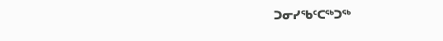ᑐᓂᓯᖃᑦᑕᖅᑐᖅ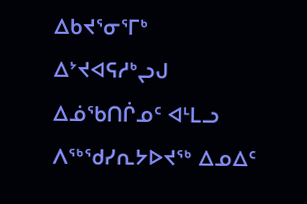ᐃᑲᔪᕐᓂᕐᒥᒃ ᐃᔾᔪᐊᕋᓱᒃᖢᒍ ᐃᓅᖃᑎᒌᓄᑦ ᐊᒻᒪᓗ  ᐱᖅᖁᓯᕆᔭᐅᔪᖅ ᐃᓄᐃᑦ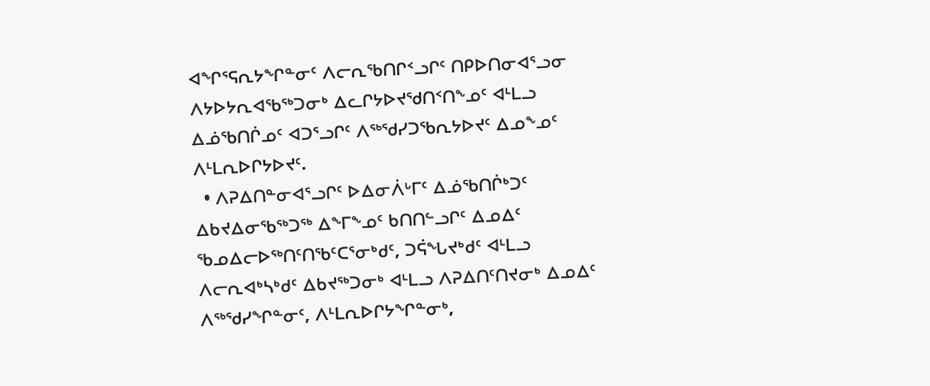ᐊᖏᕐᕋᕆᔭᖏᓐᓂᑦ ᐱᓕᕆᖃᑎᒋᑉᓗᒋᑦ ᑎᑭᐅᑎᓂᐊᕐᓗᓂ ᐱᔭᐅᔭᕆᐊᖃᖅᑐᓂᒃ ᐃᓚᒋᔭᐅᔪᖁᑎᑉᑎᖕᓄᑦ ᐊᒻᒪᓗ ᐃᓅᖃᑎᒌᓄᑦ ᐊᑐᕐᓗᒋᑦ ᐱᖅᖁᓯᑐᖃᕆᔭᐅᔪᑦ ᐃᓄᖕᓄᑦ ᐱᒻᒪᕆᐅᒋᔭᐅᔪᑦ.
  • ᐱᕈᐃᑎᓐᓂᐊᕐᓗᒋᑦ ᐅᐃᓂᐲᒡᒥᑦ ᐃᓅᖃᑎᒌᒃᑐᑦ ᐃᑲᔪᐃᓂᖃᖅᑐᖅ ᐃᖕᒥᖕᓄᑦ ᑲᑎᑎᓪᓗᒋᑦ ᐃᓄᐃᑦ ᖃᓄᐃᓕᐅᖅᑎᑦᑎᖃᑦᑕᕐᓂᒃᑯᑦ, ᑐᕌᖓᔪᒃᑯᑦ ᐊᒻᒪᓗ ᐱᓕᕆᐊᒃᓴᒃᑯᑦ ᐃᑲᔪᖅᑐᓂᒃ ᐊᒻᒪᓗ ᐱᕈᐃᑎᑦᑎᔪᓂᒃ ᐃᓄᐃᑦ ᐱᖅᖁᓯᖏᓐᓂᑦ, ᐱᒻᒪᕆᐅᒋᔭᖏᓐᓂᒃ,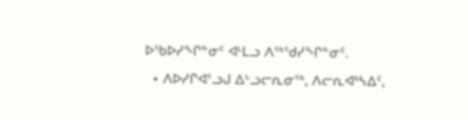ᐅᖃᐅᓯᖏᓐᓂᑦ ᐊᒻᒪᓗ ᐱᖅᖁᓯᖏᓐᓂᑦ.
  • ᐱᐅᓯᒋᐊᕐᓗᒍ ᐃᒡᓗᓕᕆᓂᖅ, ᐱᓕᕆᐊᒃᓴᐃᑦ,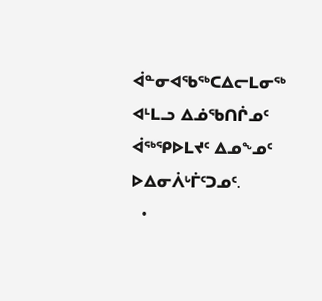ᐋᓐᓂᐊᖃᖅᑕᐃᓕᒪᓂᖅ ᐊᒻᒪᓗ ᐃᓅᖃᑎᒌᓄᑦ ᐋᖅᕿᐅᒪᔪᑦ ᐃᓄᖕᓄᑦ ᐅᐃᓂᐲᒡᒦᑦᑐᓄᑦ.
  •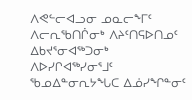ᐱᕙᓪᓕᐊᓗᓂ ᓄᓇᓕᖕᒥᑦ ᐱᓕᕆᖃᑎᒌᓂᒃ ᐱᔨᑦᑎᕋᐅᑎᓄᑦ ᐃᑲᔪᕐᓂᐊᖅᑐᓂᒃ ᐱᐅᓯᒋᐊᖅᓯᓂᕐᒧᑦ ᖃᓄᐃᓐᓂᕆᔭᖓᑕ ᐃᓅᓯᖏᓐᓂᑦ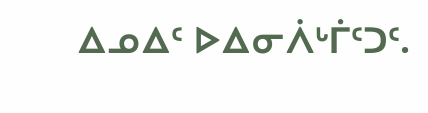ᐃᓄᐃᑦ ᐅᐃᓂᐲᒡᒦᑦᑐᑦ.